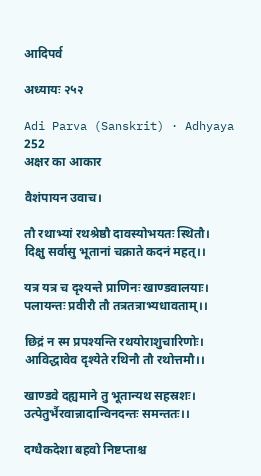आदिपर्व

अध्यायः २५२

Adi Parva (Sanskrit) · Adhyaya 252
अक्षर का आकार

वैशंपायन उवाच।

तौ रथाभ्यां रथश्रेष्ठौ दावस्योभयतः स्थितौ।
दिक्षु सर्वासु भूतानां चक्राते कदनं महत्।।

यत्र यत्र च दृश्यन्ते प्राणिनः खाण्डवालयाः।
पलायन्तः प्रवीरौ तौ तत्रतत्राभ्यधावताम्।।

छिद्रं न स्म प्रपश्यन्ति रथयोराशुचारिणोः।
आविद्धावेव दृश्येते रथिनौ तौ रथोत्तमौ।।

खाण्डवे दह्यमाने तु भूतान्यथ सहस्रशः।
उत्पेतुर्भैरवान्नादान्विनदन्तः समन्ततः।।

दग्धैकदेशा बहवो निष्टप्ताश्च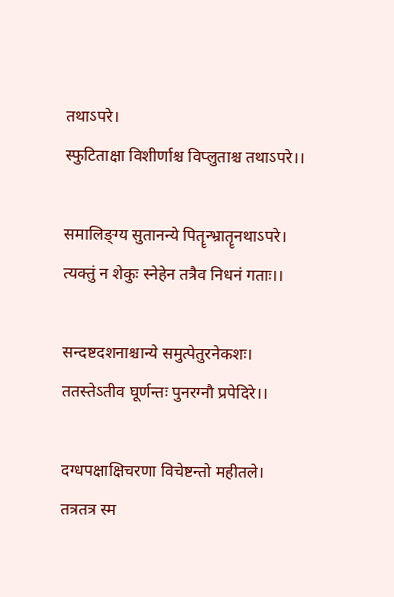तथाऽपरे।
स्फुटिताक्षा विशीर्णाश्च विप्लुताश्च तथाऽपरे।।

समालिङ्ग्य सुतानन्ये पितॄन्भ्रातॄनथाऽपरे।
त्यक्तुं न शेकुः स्नेहेन तत्रैव निधनं गताः।।

सन्दष्टदशनाश्चान्ये समुत्पेतुरनेकशः।
ततस्तेऽतीव घूर्णन्तः पुनरग्नौ प्रपेदिरे।।

दग्धपक्षाक्षिचरणा विचेष्टन्तो महीतले।
तत्रतत्र स्म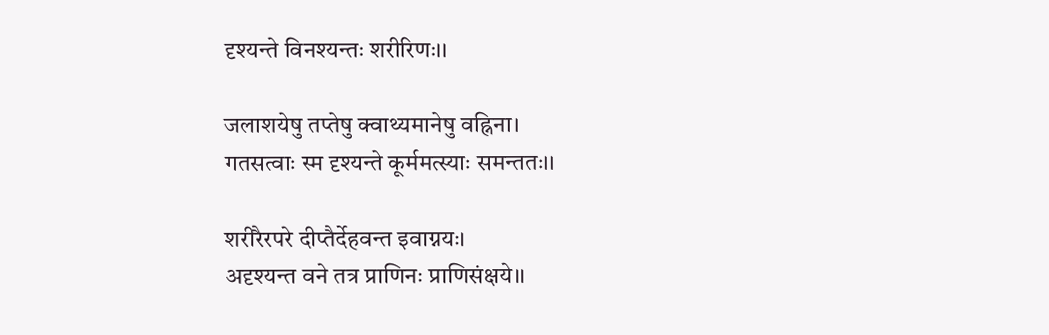दृश्यन्ते विनश्यन्तः शरीरिणः।।

जलाशयेषु तप्तेषु क्वाथ्यमानेषु वह्निना।
गतसत्वाः स्म दृश्यन्ते कूर्ममत्स्याः समन्ततः।।

शरीरैरपरे दीप्तैर्देहवन्त इवाग्नयः।
अदृश्यन्त वने तत्र प्राणिनः प्राणिसंक्षये।।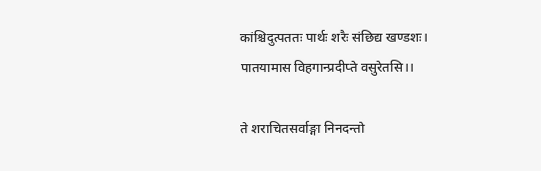कांश्चिदुत्पततः पार्थः शरैः संछिद्य खण्डशः।
पातयामास विहगान्प्रदीप्ते वसुरेतसि।।

ते शराचितसर्वाङ्गा निनदन्तो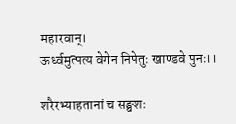महारवान्।
ऊर्ध्वमुत्पत्य वेगेन निपेतुः खाण्डवे पुनः।।

शरैरभ्याहतानां च सङ्घशः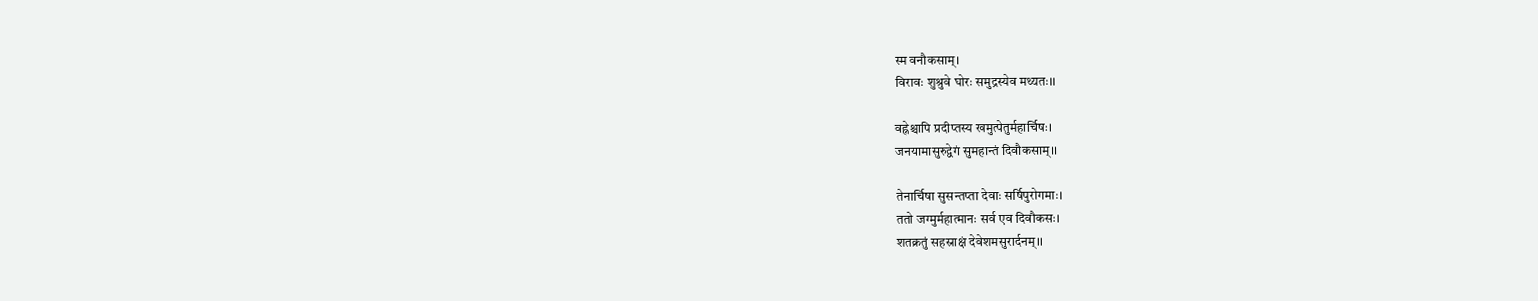स्म वनौकसाम्।
विरावः शुश्रुवे घोरः समुद्रस्येव मथ्यतः।।

वह्नेश्चापि प्रदीप्तस्य खमुत्पेतुर्महार्चिषः।
जनयामासुरुद्वेगं सुमहान्तं दिवौकसाम्।।

तेनार्चिषा सुसन्तप्ता देवाः सर्षिपुरोगमाः।
ततो जग्मुर्महात्मानः सर्व एव दिवौकसः।
शतक्रतुं सहस्राक्षं देवेशमसुरार्दनम्।।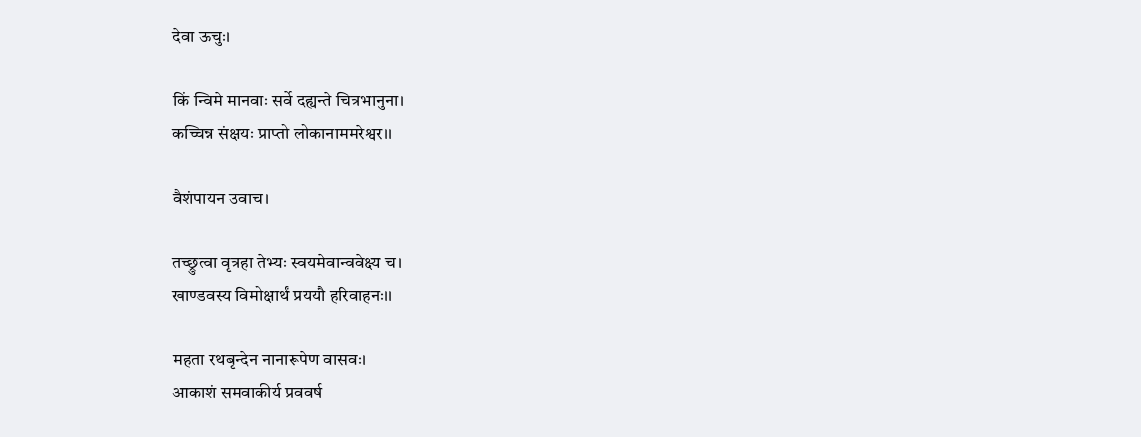देवा ऊचुः।

किं न्विमे मानवाः सर्वे दह्यन्ते चित्रभानुना।
कच्चिन्न संक्षयः प्राप्तो लोकानाममरेश्वर।।

वैशंपायन उवाच।

तच्छ्रुत्वा वृत्रहा तेभ्यः स्वयमेवान्ववेक्ष्य च।
खाण्डवस्य विमोक्षार्थं प्रययौ हरिवाहनः।।

महता रथबृन्देन नानारूपेण वासवः।
आकाशं समवाकीर्य प्रववर्ष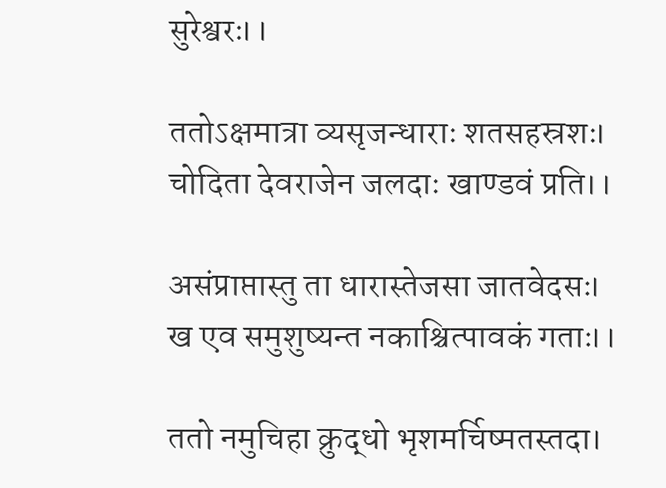सुरेश्वरः।।

ततोऽक्षमात्रा व्यसृजन्धाराः शतसहस्रशः।
चोदिता देवराजेन जलदाः खाण्डवं प्रति।।

असंप्राप्तास्तु ता धारास्तेजसा जातवेदसः।
ख एव समुशुष्यन्त नकाश्चित्पावकं गताः।।

ततो नमुचिहा क्रुद्धो भृशमर्चिष्मतस्तदा।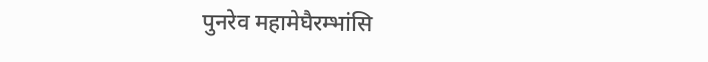पुनरेव महामेघैरम्भांसि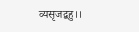व्यसृजद्बहु।।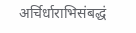अर्चिर्धाराभिसंबद्धं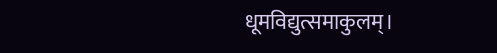धूमविद्युत्समाकुलम्।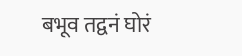बभूव तद्वनं घोरं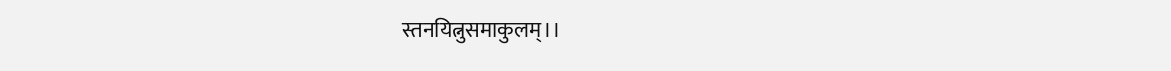स्तनयित्नुसमाकुलम्।।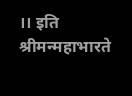।। इति श्रीमन्महाभारते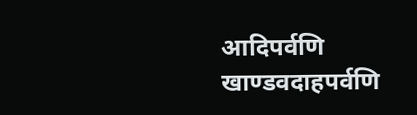आदिपर्वणि
खाण्डवदाहपर्वणि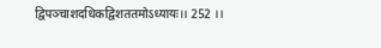द्विपञ्चाशदधिकद्विशततमोऽध्यायः।। 252 ।।